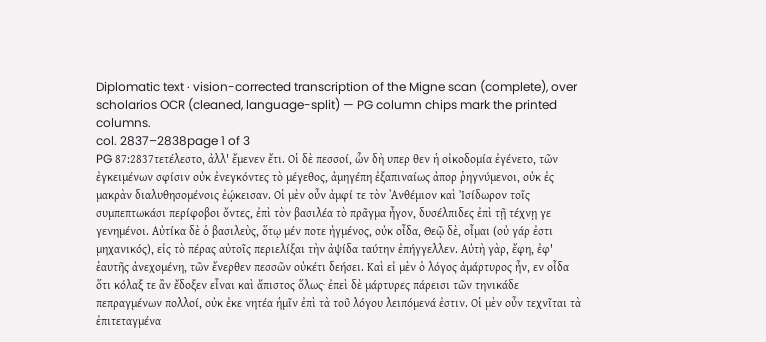Diplomatic text · vision-corrected transcription of the Migne scan (complete), over scholarios OCR (cleaned, language-split) — PG column chips mark the printed columns.
col. 2837–2838page 1 of 3
PG 87:2837τετέλεστο, ἀλλ' ἔμενεν ἔτι. Οἱ δὲ πεσσοί, ὧν δὴ υπερ θεν ἡ οἰκοδομία ἐγένετο, τῶν ἐγκειμένων σφίσιν οὐκ ἐνεγκόντες τὸ μέγεθος, ἀμηγέπη ἐξαπιναίως ἀπορ ῥηγνύμενοι, οὐκ ἐς μακρὰν διαλυθησομένοις ἐῴκεισαν. Οἱ μὲν οὖν ἀμφί τε τὸν ᾿Ανθέμιον καὶ Ἰσίδωρον τοῖς συμπεπτωκάσι περίφοβοι ὄντες, ἐπὶ τὸν βασιλέα τὸ πρᾶγμα ἦγον, δυσέλπιδες ἐπὶ τῇ τέχνῃ γε γενημένοι. Αὐτίκα δὲ ὁ βασιλεὺς, ὅτῳ μέν ποτε ἠγμένος, οὐκ οἶδα, Θεῷ δὲ, οἶμαι (οὐ γάρ ἐστι μηχανικός), εἰς τὸ πέρας αὐτοῖς περιελίξαι τὴν ἀψίδα ταύτην ἐπήγγελλεν. Αὐτὴ γὰρ, ἔφη, ἐφ' ἑαυτῆς ἀνεχομένη, τῶν ἔνερθεν πεσσῶν οὐκέτι δεήσει. Καὶ εἰ μὲν ὁ λόγος ἀμάρτυρος ἦν, εν οἶδα ὅτι κόλαξ τε ἂν ἔδοξεν εἶναι καὶ ἄπιστος ὅλως· ἐπεὶ δὲ μάρτυρες πάρεισι τῶν τηνικάδε πεπραγμένων πολλοί, οὐκ ἐκε νητέα ἡμῖν ἐπὶ τὰ τοῦ λόγου λειπόμενά ἐστιν. Οἱ μὲν οὖν τεχνῖται τὰ ἐπιτεταγμένα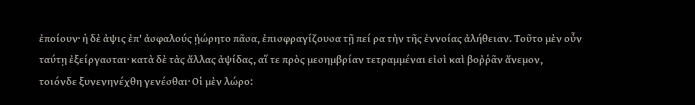ἐποίουν· ἡ δὲ ἀψις ἐπ' ἀσφαλούς ᾐώρητο πᾶσα, ἐπισφραγίζουσα τῇ πεί ρα τὴν τῆς ἐννοίας ἀλήθειαν. Τοῦτο μὲν οὖν ταύτῃ ἐξείργασται· κατὰ δὲ τὰς ἄλλας ἀψίδας, αἵ τε πρὸς μεσημβρίαν τετραμμέναι εἰσὶ καὶ βοῤῥᾶν ἄνεμον, τοιόνδε ξυνενηνέχθη γενέσθαι· Οἱ μὲν λώρο: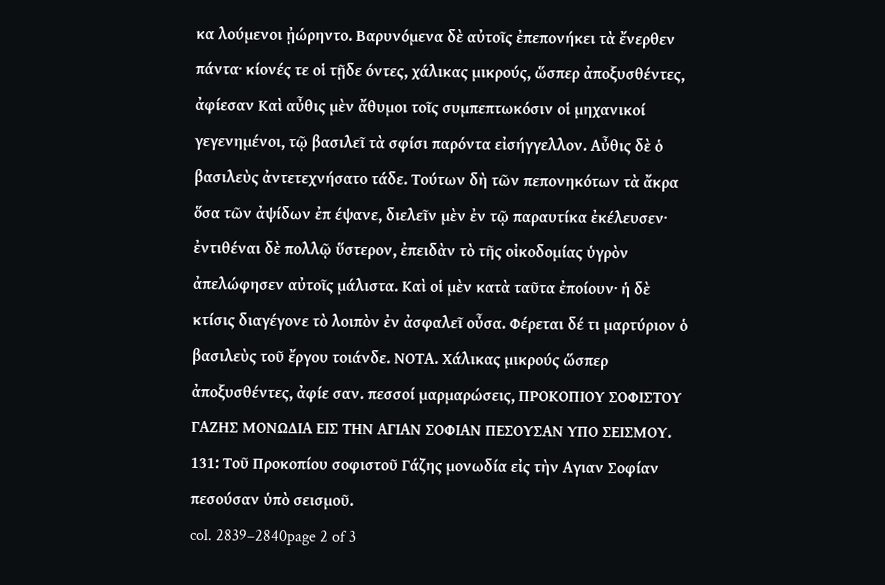κα λούμενοι ᾐώρηντο. Βαρυνόμενα δὲ αὐτοῖς ἐπεπονήκει τὰ ἔνερθεν πάντα· κίονές τε οἱ τῇδε όντες, χάλικας μικρούς, ὥσπερ ἀποξυσθέντες, ἀφίεσαν Καὶ αὖθις μὲν ἄθυμοι τοῖς συμπεπτωκόσιν οἱ μηχανικοί γεγενημένοι, τῷ βασιλεῖ τὰ σφίσι παρόντα εἰσήγγελλον. Αὖθις δὲ ὁ βασιλεὺς ἀντετεχνήσατο τάδε. Τούτων δὴ τῶν πεπονηκότων τὰ ἄκρα ὅσα τῶν ἀψίδων ἐπ έψανε, διελεῖν μὲν ἐν τῷ παραυτίκα ἐκέλευσεν· ἐντιθέναι δὲ πολλῷ ὕστερον, ἐπειδὰν τὸ τῆς οἰκοδομίας ὑγρὸν ἀπελώφησεν αὐτοῖς μάλιστα. Καὶ οἱ μὲν κατὰ ταῦτα ἐποίουν· ἡ δὲ κτίσις διαγέγονε τὸ λοιπὸν ἐν ἀσφαλεῖ οὖσα. Φέρεται δέ τι μαρτύριον ὁ βασιλεὺς τοῦ ἔργου τοιάνδε. ΝΟΤΑ. Χάλικας μικρούς ὥσπερ ἀποξυσθέντες, ἀφίε σαν. πεσσοί μαρμαρώσεις, ΠΡΟΚΟΠΙΟΥ ΣΟΦΙΣΤΟΥ ΓΑΖΗΣ ΜΟΝΩΔΙΑ ΕΙΣ ΤΗΝ ΑΓΙΑΝ ΣΟΦΙΑΝ ΠΕΣΟΥΣΑΝ ΥΠΟ ΣΕΙΣΜΟΥ. 131: Τοῦ Προκοπίου σοφιστοῦ Γάζης μονωδία εἰς τὴν Αγιαν Σοφίαν πεσούσαν ὑπὸ σεισμοῦ.
col. 2839–2840page 2 of 3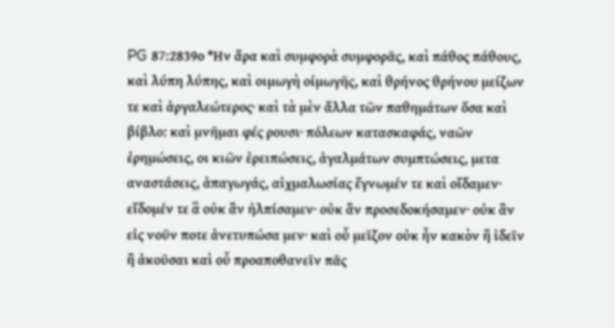PG 87:2839ο *Ην ἄρα καὶ συμφορὰ συμφορᾶς, καὶ πάθος πάθους, καὶ λύπη λύπης, καὶ οιμωγὴ οίμωγῆς, καὶ θρήνος θρήνου μείζων τε καὶ ἀργαλεώτερος· καὶ τὰ μὲν ἄλλα τῶν παθημάτων ὅσα καὶ βίβλο: καὶ μνῆμαι φές ρουσι· πόλεων κατασκαφάς, ναῶν ἐρημώσεις, οι κιῶν ἐρειπώσεις, ἀγαλμάτων συμπτώσεις, μετα αναστάσεις, ἀπαγωγάς, αἰχμαλωσίας ἔγνωμέν τε καὶ οἴδαμεν· εἴδομέν τε ἃ οὐκ ἂν ἠλπίσαμεν· οὐκ ἂν προσεδοκήσαμεν· οὐκ ἂν εἰς νοῦν ποτε ἀνετυπώσα μεν· καὶ οὗ μεῖζον οὐκ ἦν κακὸν ἢ ἰδεῖν ἢ ἀκοῦσαι καὶ οὗ προαποθανεῖν πᾶς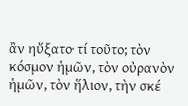ἂν ηὔξατο· τί τοῦτο; τὸν κόσμον ἡμῶν, τὸν οὐρανὸν ἡμῶν, τὸν ἥλιον, τὴν σκέ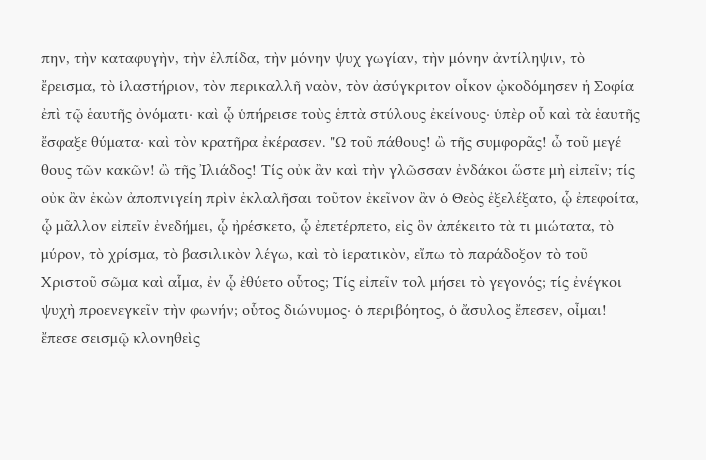πην, τὴν καταφυγὴν, τὴν ἐλπίδα, τὴν μόνην ψυχ γωγίαν, τὴν μόνην ἀντίληψιν, τὸ ἔρεισμα, τὸ ἱλαστήριον, τὸν περικαλλῆ ναὸν, τὸν ἀσύγκριτον οἶκον ᾠκοδόμησεν ἡ Σοφία ἐπὶ τῷ ἑαυτῆς ὀνόματι· καὶ ᾧ ὑπήρεισε τοὺς ἑπτὰ στύλους ἐκείνους· ὑπὲρ οὗ καὶ τὰ ἑαυτῆς ἔσφαξε θύματα· καὶ τὸν κρατῆρα ἐκέρασεν. "Ω τοῦ πάθους! ὢ τῆς συμφορᾶς! ὦ τοῦ μεγέ θους τῶν κακῶν! ὢ τῆς Ἰλιάδος! Τίς οὐκ ἂν καὶ τὴν γλῶσσαν ἐνδάκοι ὥστε μὴ εἰπεῖν; τίς οὐκ ἂν ἐκὼν ἀποπνιγείη πρὶν ἐκλαλῆσαι τοῦτον ἐκεῖνον ἂν ὁ Θεὸς ἐξελέξατο, ᾧ ἐπεφοίτα, ᾧ μᾶλλον εἰπεῖν ἐνεδήμει, ᾧ ἠρέσκετο, ᾧ ἐπετέρπετο, εἰς ὃν ἀπέκειτο τὰ τι μιώτατα, τὸ μύρον, τὸ χρίσμα, τὸ βασιλικὸν λέγω, καὶ τὸ ἱερατικὸν, εἴπω τὸ παράδοξον τὸ τοῦ Χριστοῦ σῶμα καὶ αἷμα, ἐν ᾧ ἐθύετο οὗτος; Τίς εἰπεῖν τολ μήσει τὸ γεγονός; τίς ἐνέγκοι ψυχὴ προενεγκεῖν τὴν φωνήν; οὗτος διώνυμος· ὁ περιβόητος, ὁ ἄσυλος ἔπεσεν, οἶμαι! ἔπεσε σεισμῷ κλονηθεὶς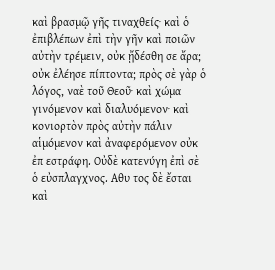καὶ βρασμῷ γῆς τιναχθείς· καὶ ὁ ἐπιβλέπων ἐπὶ τὴν γῆν καὶ ποιῶν αὐτὴν τρέμειν, οὐκ ᾔδέσθη σε ἄρα; οὐκ ἐλέησε πίπτοντα; πρὸς σὲ γὰρ ὁ λόγος, ναὲ τοῦ Θεοῦ· καὶ χώμα γινόμενον καὶ διαλυόμενον· καὶ κονιορτὸν πρὸς αὐτὴν πάλιν αἱμόμενον καὶ ἀναφερόμενον οὐκ ἐπ εστράφη. Οὐδὲ κατενύγη ἐπὶ σὲ ὁ εὐσπλαγχνος. Αθυ τος δὲ ἔσται καὶ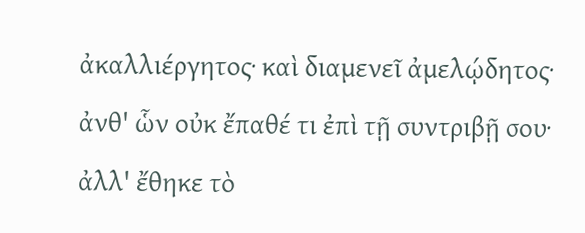ἀκαλλιέργητος· καὶ διαμενεῖ ἀμελῴδητος· ἀνθ' ὧν οὐκ ἔπαθέ τι ἐπὶ τῇ συντριβῇ σου· ἀλλ' ἔθηκε τὸ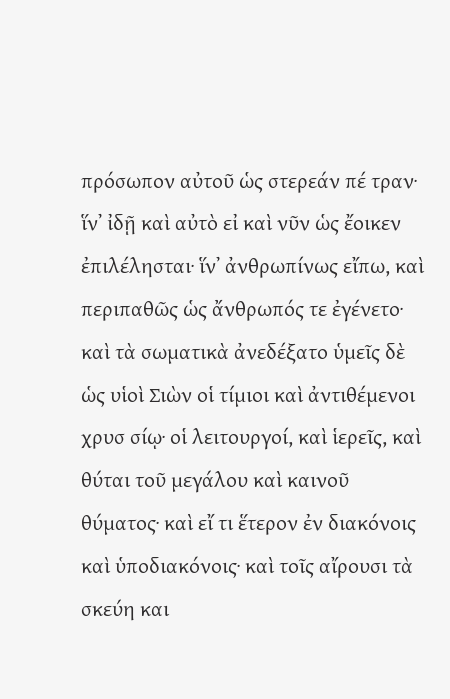πρόσωπον αὐτοῦ ὡς στερεάν πέ τραν· ἵν᾿ ἰδῇ καὶ αὐτὸ εἰ καὶ νῦν ὡς ἔοικεν ἐπιλέλησται· ἵν᾿ ἀνθρωπίνως εἴπω, καὶ περιπαθῶς ὡς ἄνθρωπός τε ἐγένετο· καὶ τὰ σωματικὰ ἀνεδέξατο ὑμεῖς δὲ ὡς υἱοὶ Σιὼν οἱ τίμιοι καὶ ἀντιθέμενοι χρυσ σίῳ· οἱ λειτουργοί, καὶ ἱερεῖς, καὶ θύται τοῦ μεγάλου καὶ καινοῦ θύματος· καὶ εἴ τι ἕτερον ἐν διακόνοις καὶ ὑποδιακόνοις· καὶ τοῖς αἴρουσι τὰ σκεύη και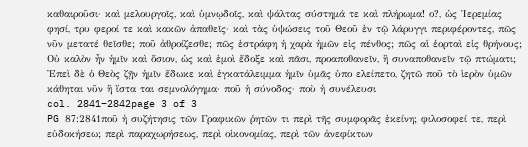καθαιροῦσι· καὶ μελουργοῖς, καὶ ὑμνῳδοῖς, καὶ ψάλτας σύστημά τε καὶ πλήρωμα! ο?, ὡς Ἱερεμίας φησί, τρυ φεροί τε καὶ κακῶν ἀπαθεῖς· καὶ τὰς ὑψώσεις τοῦ Θεοῦ ἐν τῷ λάρυγγι περιφέροντες, πῶς νῦν μετατέ θεῖσθε; ποῦ ἀθροίζεσθε; πῶς ἐστράφη ἡ χαρὰ ἡμῶν εἰς πένθος; πῶς αἱ ἑορταὶ εἰς θρήνους; Οὐ καλὸν ἦν ἡμῖν καὶ ὅσιον, ὡς καὶ ἐμοὶ ἔδοξε καὶ πᾶσι, προαποθανεῖν, ἢ συναποθανεῖν τῷ πτώματι; Ἐπεὶ δὲ ὁ Θεὸς ζῇν ἡμῖν ἔδωκε καὶ ἐγκατάλειμμα ἡμῖν ὑμᾶς ὑπο ελείπετο, ζητῶ ποῦ τὸ ἱερὸν ὑμῶν κάθηται νῦν ἢ ἴστα ται σεμνολόγημα· ποῦ ἡ σύνοδος· ποὺ ἡ συνέλευσι
col. 2841–2842page 3 of 3
PG 87:2841ποῦ ἡ συζήτησις τῶν Γραφικῶν ῥητῶν τι περὶ τῆς συμφορᾶς ἐκείνη; φιλοσοφεί τε, περὶ εὐδοκήσεω; περὶ παραχωρήσεως, περὶ οἰκονομίας, περὶ τῶν ἀνεφίκτων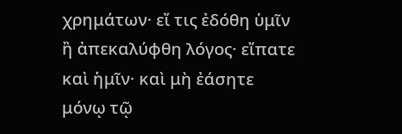χρημάτων· εἴ τις ἐδόθη ὑμῖν ἢ ἀπεκαλύφθη λόγος· εἴπατε καὶ ἡμῖν· καὶ μὴ ἐάσητε μόνῳ τῷ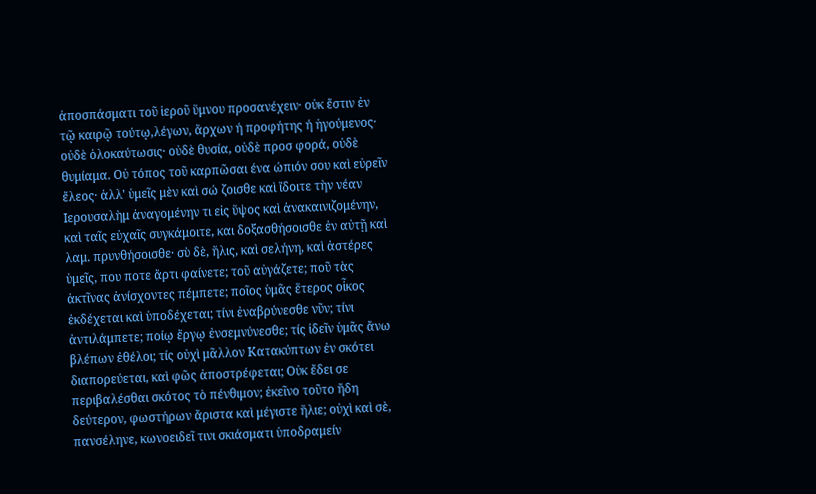ἀποσπάσματι τοῦ ἱεροῦ ὕμνου προσανέχειν· οὐκ ἔστιν ἐν τῷ καιρῷ τούτῳ,λέγων, ἄρχων ή προφήτης ή ἡγούμενος· οὐδὲ ὁλοκαύτωσις· οὐδὲ θυσία, οὐδὲ προσ φορά, οὐδὲ θυμίαμα. Οὐ τόπος τοῦ καρπῶσαι ένα ώπιόν σου καὶ εὐρεῖν ἔλεος· ἀλλ' ὑμεῖς μὲν καὶ σώ ζοισθε καὶ ἴδοιτε τὴν νέαν Ιερουσαλὴμ ἀναγομένην τι εἰς ὕψος καὶ ἀνακαινιζομένην, καὶ ταῖς εὐχαῖς συγκάμοιτε, και δοξασθήσοισθε ἐν αὐτῇ καὶ λαμ. πρυνθήσοισθε· σὺ δὲ, ἥλις, καὶ σελήνη, καὶ ἀστέρες ὑμεῖς, που ποτε ἄρτι φαίνετε; τοῦ αὐγάζετε; ποῦ τὰς ἀκτῖνας ἀνίσχοντες πέμπετε; ποῖος ὑμᾶς ἕτερος οἶκος ἐκδέχεται καὶ ὑποδέχεται; τίνι ἐναβρύνεσθε νῦν; τίνι ἀντιλάμπετε; ποίῳ ἔργῳ ἐνσεμνύνεσθε; τίς ἰδεῖν ὑμᾶς ἄνω βλέπων ἐθέλοι; τίς οὐχὶ μᾶλλον Κατακύπτων ἐν σκότει διαπορεύεται, καὶ φῶς ἀποστρέφεται; Οὐκ ἔδει σε περιβαλέσθαι σκότος τὸ πένθιμον; ἐκεῖνο τοῦτο ἤδη δεύτερον, φωστήρων ἄριστα καὶ μέγιστε ἥλιε; οὐχὶ καὶ σὲ, πανσέληνε, κωνοειδεῖ τινι σκιάσματι ὑποδραμείν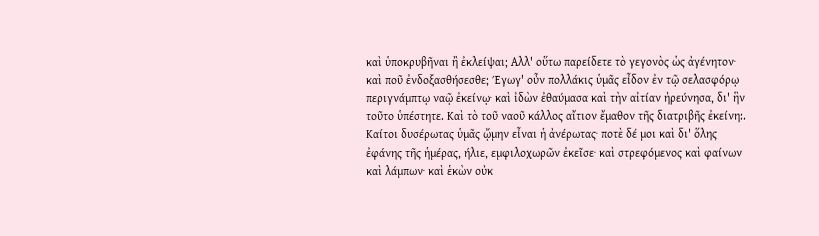καὶ ὑποκρυβῆναι ἢ ἐκλείψαι; Αλλ' οὕτω παρείδετε τὸ γεγονὸς ὡς ἀγένητον· καὶ ποῦ ἐνδοξασθήσεσθε; Έγωγ' οὖν πολλάκις ὑμᾶς εἶδον ἐν τῷ σελασφόρῳ περιγνάμπτῳ ναῷ ἐκείνῳ· καὶ ἰδὼν ἐθαύμασα καὶ τὴν αἰτίαν ἠρεύνησα, δι' ἣν τοῦτο ὑπέστητε. Καὶ τὸ τοῦ ναοῦ κάλλος αἴτιον ἔμαθον τῆς διατριβῆς ἐκείνη:. Καίτοι δυσέρωτας ὑμᾶς ᾤμην εἶναι ἡ ἀνέρωτας· ποτὲ δέ μοι καὶ δι' ὅλης ἐφάνης τῆς ἡμέρας, ήλιε, εμφιλοχωρῶν ἐκεῖσε· καὶ στρεφόμενος καὶ φαίνων καὶ λάμπων· καὶ ἑκὼν οὐκ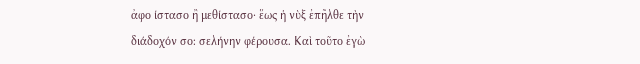ἀφο ίστασο ἢ μεθίστασο· ἕως ἡ νὺξ ἐπῆλθε τὴν διάδοχόν σο: σελήνην φέρουσα. Καὶ τοῦτο ἐγὼ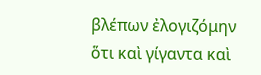βλέπων ἐλογιζόμην ὅτι καὶ γίγαντα καὶ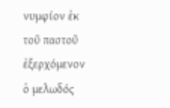νυμφίον ἐκ τοῦ παστοῦ ἐξερχόμενον ὁ μελωδός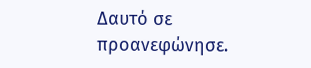Δαυτό σε προανεφώνησε.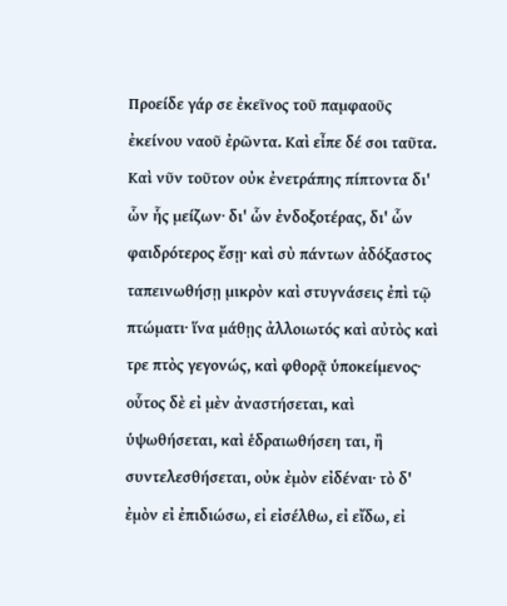Προείδε γάρ σε ἐκεῖνος τοῦ παμφαοῦς ἐκείνου ναοῦ ἐρῶντα. Καὶ εἶπε δέ σοι ταῦτα. Καὶ νῦν τοῦτον οὐκ ἐνετράπης πίπτοντα δι' ὧν ἧς μείζων· δι' ὧν ἐνδοξοτέρας, δι' ὧν φαιδρότερος ἔσῃ· καὶ σὺ πάντων ἀδόξαστος ταπεινωθήσῃ μικρὸν καὶ στυγνάσεις ἐπὶ τῷ πτώματι· ἵνα μάθῃς ἀλλοιωτός καὶ αὐτὸς καὶ τρε πτὸς γεγονώς, καὶ φθορᾷ ὑποκείμενος· οὗτος δὲ εἰ μὲν ἀναστήσεται, καὶ ὑψωθήσεται, καὶ ἑδραιωθήσεη ται, ἢ συντελεσθήσεται, οὐκ ἐμὸν εἰδέναι· τὸ δ' ἐμὸν εἰ ἐπιδιώσω, εἰ εἰσέλθω, εἰ εἴδω, εἰ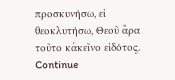προσκυνήσω, εἰ θεοκλυτήσω, Θεοῦ ἄρα τοῦτο κἀκεῖνο εἰδότος.
Continue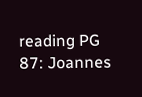reading PG 87: Joannes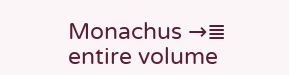Monachus →≣ entire volume